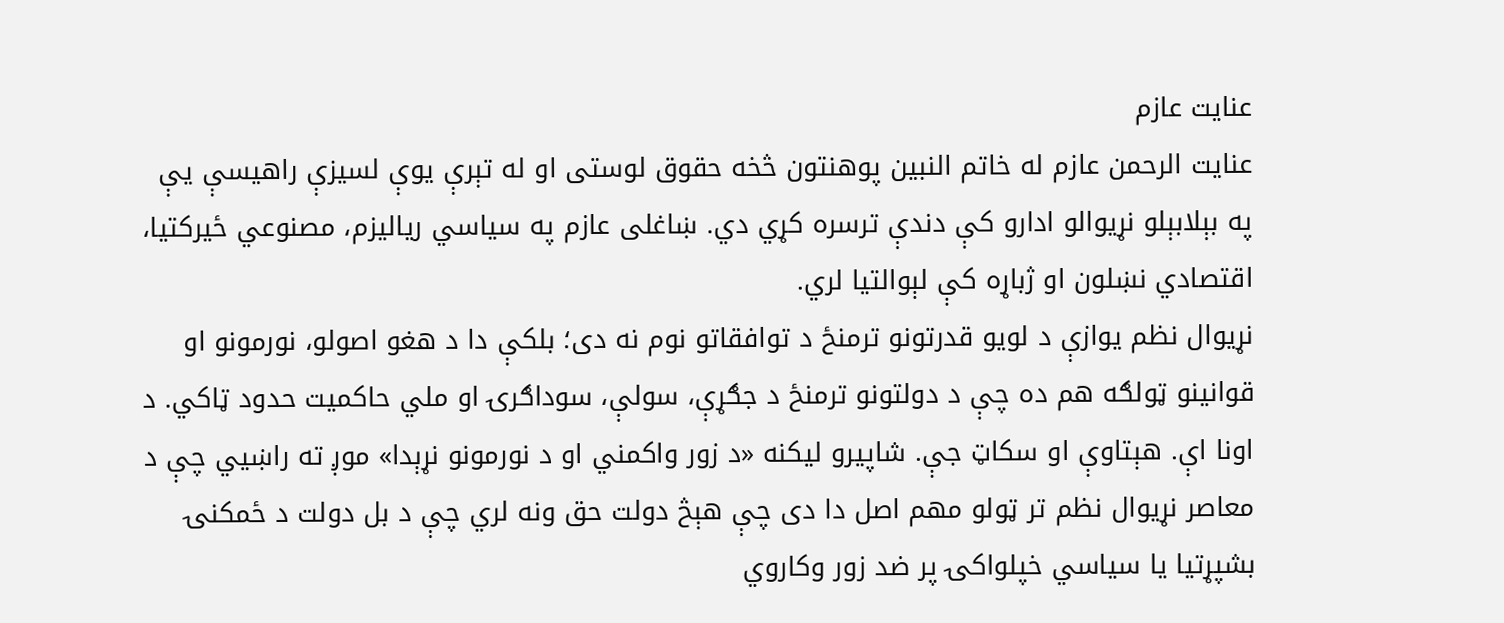عنایت عازم
عنایت الرحمن عازم له خاتم النبین پوهنتون څخه حقوق لوستی او له تېرې یوې لسیزې راهیسې یې په بېلابېلو نړیوالو ادارو کې دندې ترسره کړي دي. ښاغلی عازم په سیاسي ریالیزم، مصنوعي ځیرکتیا، اقتصادي نښلون او ژباړه کې لېوالتیا لري.
نړیوال نظم یوازې د لویو قدرتونو ترمنځ د توافقاتو نوم نه دی؛ بلکې دا د هغو اصولو، نورمونو او قوانینو ټولګه هم ده چې د دولتونو ترمنځ د جګړې، سولې، سوداګرۍ او ملي حاکمیت حدود ټاکي. د اونا اې. هېتاوې او سکاټ جې. شاپیرو لیکنه «د زور واکمني او د نورمونو نړېدا» موږ ته راښيي چې د معاصر نړیوال نظم تر ټولو مهم اصل دا دی چې هېڅ دولت حق ونه لري چې د بل دولت د ځمکنۍ بشپړتیا یا سیاسي خپلواکۍ پر ضد زور وکاروي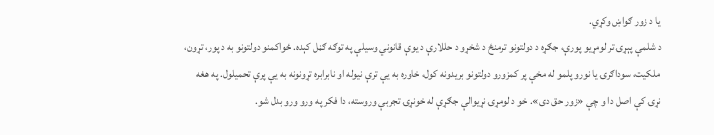یا د زور ګواښ وکړي.
د شلمې پېړۍ تر لومړیو پورې، جګړه د دولتونو ترمنځ د شخړو د حللارې د یوې قانوني وسیلې په توګه ګڼل کېده. ځواکمنو دولتونو به د پور، تړون، ملکیت، سوداګرۍ یا نورو پلمو له مخې پر کمزورو دولتونو بریدونه کول، خاوره به یې ترې نیوله او نابرابره تړونونه به یې پرې تحمیلول. په هغه نړۍ کې اصل دا و چې «زور حق دی». خو د لومړۍ نړیوالې جګړې له خونړۍ تجربې وروسته، دا فکر په ورو ورو بدل شو.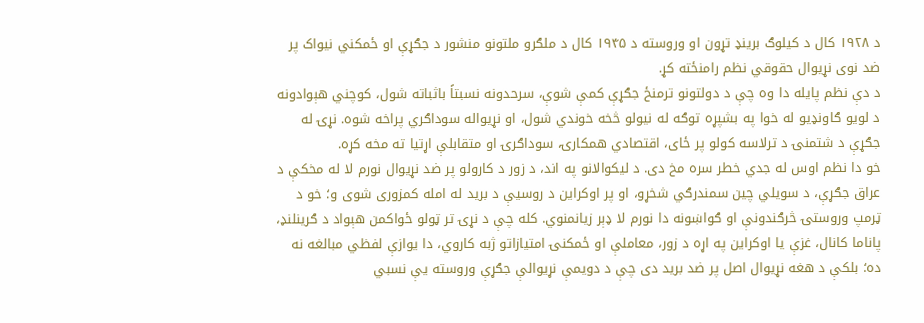د ۱۹۲۸ کال د کیلوګ برینډ تړون او وروسته د ۱۹۴۵ کال د ملګرو ملتونو منشور د جګړې او ځمکني نیواک پر ضد نوی نړیوال حقوقي نظم رامنځته کړ.
د دې نظم پایله دا وه چې د دولتونو ترمنځ جګړې کمې شوې، سرحدونه نسبتاً باثباته شول، کوچني هېوادونه د لویو ګاونډیو له خوا په بشپړه توګه له نیولو څخه خوندي شول، او نړیواله سوداګري پراخه شوه. نړۍ له جګړې د شتمنۍ د ترلاسه کولو پر ځای، اقتصادي همکارۍ، سوداګرۍ او متقابلې اړتیا ته مخه کړه.
خو دا نظم اوس له جدي خطر سره مخ دی. د لیکوالانو په اند، د زور د کارولو پر ضد نړیوال نورم لا له مخکې د عراق جګړې، د سویلي چین سمندرګي شخړو، او پر اوکراین د روسیې د برید له امله کمزوری شوی و؛ خو د ټرمپ وروستۍ څرګندونې او ګواښونه دا نورم لا ډېر زیانمنوي. کله چې د نړۍ تر ټولو ځواکمن هېواد د ګرینلنډ، پاناما کانال، غزې یا اوکراین په اړه د زور، معاملې او ځمکنۍ امتیازاتو ژبه کاروي، دا یوازې لفظي مبالغه نه ده؛ بلکې د هغه نړیوال اصل پر ضد برید دی چې د دویمې نړیوالې جګړې وروسته یې نسبي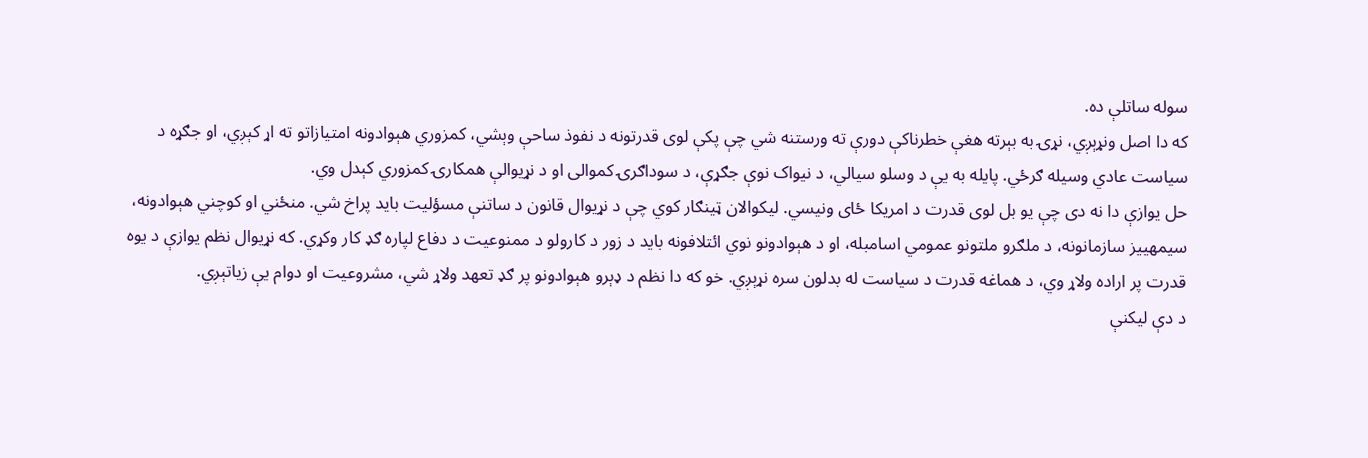سوله ساتلې ده.
که دا اصل ونړېږي، نړۍ به بېرته هغې خطرناکې دورې ته ورستنه شي چې پکې لوی قدرتونه د نفوذ ساحې وېشي، کمزوري هېوادونه امتیازاتو ته اړ کېږي، او جګړه د سیاست عادي وسیله ګرځي. پایله به یې د وسلو سیالي، د نیواک نوې جګړې، د سوداګرۍ کموالی او د نړیوالې همکارۍ کمزوري کېدل وي.
حل یوازې دا نه دی چې یو بل لوی قدرت د امریکا ځای ونیسي. لیکوالان ټینګار کوي چې د نړیوال قانون د ساتنې مسؤلیت باید پراخ شي. منځني او کوچني هېوادونه، سیمهییز سازمانونه، د ملګرو ملتونو عمومي اسامبله، او د هېوادونو نوي ائتلافونه باید د زور د کارولو د ممنوعیت د دفاع لپاره ګډ کار وکړي. که نړیوال نظم یوازې د یوه قدرت پر اراده ولاړ وي، د هماغه قدرت د سیاست له بدلون سره نړېږي. خو که دا نظم د ډېرو هېوادونو پر ګډ تعهد ولاړ شي، مشروعیت او دوام یې زیاتېږي.
د دې لیکنې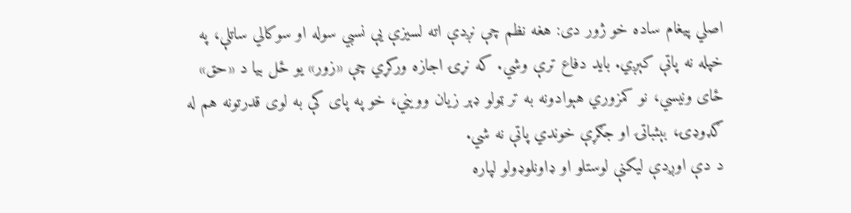اصلي پیغام ساده خو ژور دی: هغه نظم چې نږدې اته لسیزې یې نسبي سوله او سوکالي ساتلې، په خپله نه پاتې کېږي. باید دفاع ترې وشي. که نړۍ اجازه ورکړي چې «زور» یو ځل بیا د «حق» ځای ونیسي، نو کمزوري هېوادونه به تر ټولو ډېر زیان وویني، خو په پای کې به لوی قدرتونه هم له ګډوډۍ، بېثباتۍ او جګړې خوندي پاتې نه شي.
د دې اوږدې لیکنې لوستلو او ډاونلوډولو لپاره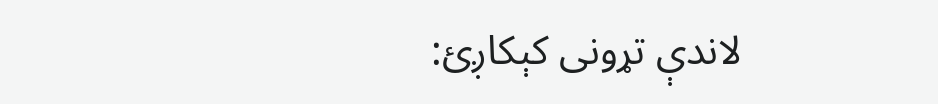لاندې تړونی کېکاږئ: